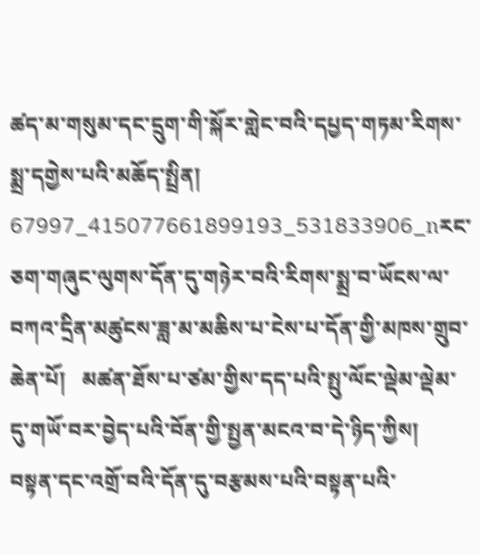ཚད་མ་གསུམ་དང་དྲུག་གི་སྐོར་གླེང་བའི་དཔྱད་གཏམ་རིགས་སྨྲ་དགྱེས་པའི་མཆོད་སྤྲིན།
67997_415077661899193_531833906_nརང་ཅག་གཞུང་ལུགས་དོན་དུ་གཉེར་བའི་རིགས་སྨྲ་བ་ཡོངས་ལ་བཀའ་དྲིན་མཚུངས་ཟླ་མ་མཆིས་པ་ངེས་པ་དོན་གྱི་མཁས་གྲུབ་ཆེན་པོ།   མཚན་ཐོས་པ་ཙམ་གྱིས་དད་པའི་སྤུ་ལོང་ལྡེམ་ལྡེམ་དུ་གཡོ་བར་བྱེད་པའི་བོན་གྱི་སྤྱན་མངའ་བ་དེ་ཉིད་ཀྱིས།   བསྟན་དང་འགྲོ་བའི་དོན་དུ་བརྩམས་པའི་བསྟན་པའི་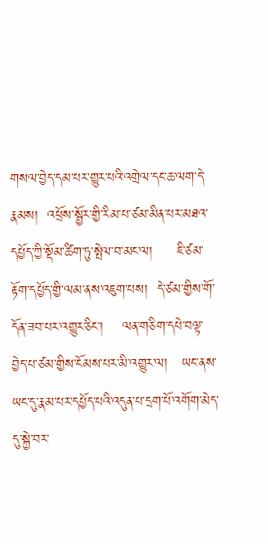གསལ་བྱེད་དམ་པར་གྱུར་པའི་འགྲེལ་དང་ཆ་ལག་དེ་རྣམས།  འཕྲོས་སྦྱོར་གྱི་རིམ་པ་ཙམ་མིན་པར་མཐའ་དཔྱོད་ཀྱི་སྡོམ་ཚིག་ཏུ་སྤེལ་བ་མང་ལ།     ཇི་ཙམ་རྟོག་དཔྱོད་གྱི་ལམ་ནས་འཇུག་པས།  དེ་ཙམ་གྱིས་གོ་དོན་ཟབ་པར་འགྱུར་ཅིང་།    ལན་གཅིག་དཔེ་བལྟ་བྱེད་པ་ཙམ་གྱིས་ངོམས་པར་མི་འགྱུར་ལ།   ཡང་ནས་ཡང་དུ་རྣམ་པར་དཔྱོད་པའི་འདུན་པ་དྲག་པོ་འགོག་མེད་དུ་སྐྱེ་བར་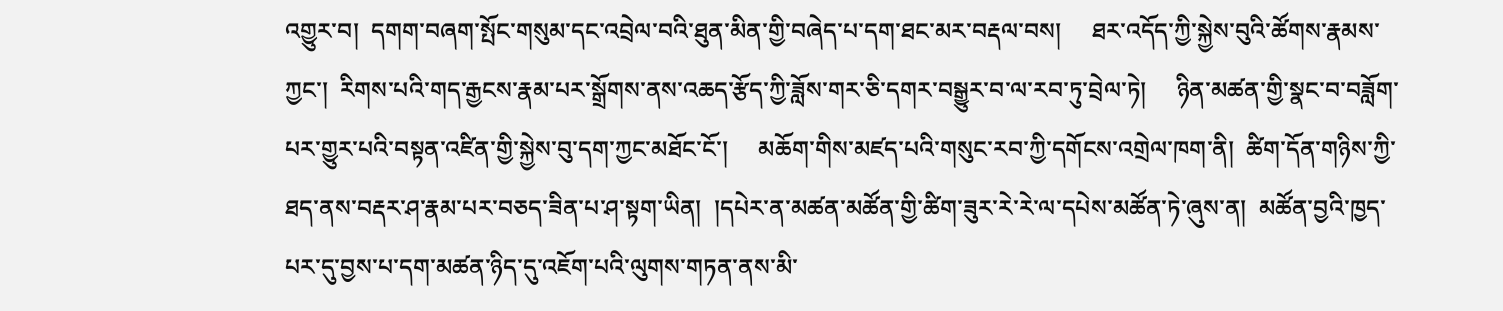འགྱུར་བ།  དགག་བཞག་སྤོང་གསུམ་དང་འབྲེལ་བའི་ཐུན་མིན་གྱི་བཞེད་པ་དག་ཐང་མར་བརྡལ་བས།     ཐར་འདོད་ཀྱི་སྐྱེས་བུའི་ཚོགས་རྣམས་ཀྱང་།  རིགས་པའི་གད་རྒྱངས་རྣམ་པར་སྒྲོགས་ནས་འཆད་རྩོད་ཀྱི་ཟློས་གར་ཅི་དགར་བསྒྱུར་བ་ལ་རབ་ཏུ་བྲེལ་ཏེ།     ཉིན་མཚན་གྱི་སྣང་བ་བཟློག་པར་གྱུར་པའི་བསྟན་འཛིན་གྱི་སྐྱེས་བུ་དག་ཀྱང་མཐོང་ངོ་།     མཆོག་གིས་མཛད་པའི་གསུང་རབ་ཀྱི་དགོངས་འགྲེལ་ཁག་ནི།  ཚིག་དོན་གཉིས་ཀྱི་ཐད་ནས་བརྡར་ཤ་རྣམ་པར་བཅད་ཟིན་པ་ཤ་སྟག་ཡིན།  །དཔེར་ན་མཚན་མཚོན་གྱི་ཚིག་ཟུར་རེ་རེ་ལ་དཔེས་མཚོན་ཏེ་ཞུས་ན།  མཚོན་བྱའི་ཁྱད་པར་དུ་བྱས་པ་དག་མཚན་ཉིད་དུ་འཇོག་པའི་ལུགས་གཏན་ནས་མི་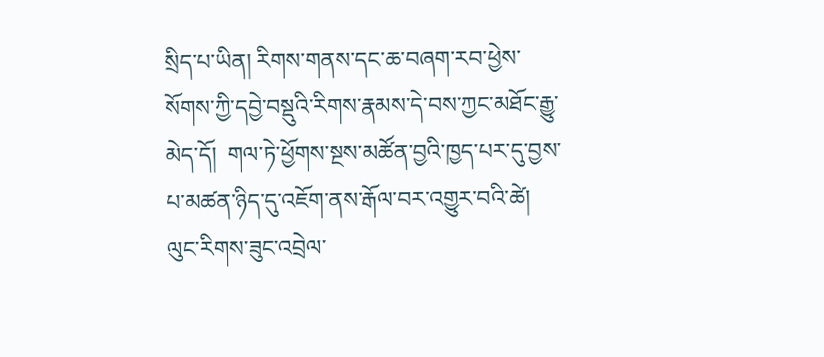སྲིད་པ་ཡིན། རིགས་གནས་དང་ཆ་བཞག་རབ་ཕྱེས་སོགས་ཀྱི་དབྱེ་བསྡུའི་རིགས་རྣམས་དེ་བས་ཀྱང་མཐོང་རྒྱུ་མེད་དོ།  གལ་ཏེ་ཕྱོགས་སྔས་མཚོན་བྱའི་ཁྱད་པར་དུ་བྱས་པ་མཚན་ཉིད་དུ་འཇོག་ནས་རྒོལ་བར་འགྱུར་བའི་ཚེ།  ལུང་རིགས་ཟུང་འབྲེལ་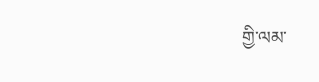གྱི་ལམ་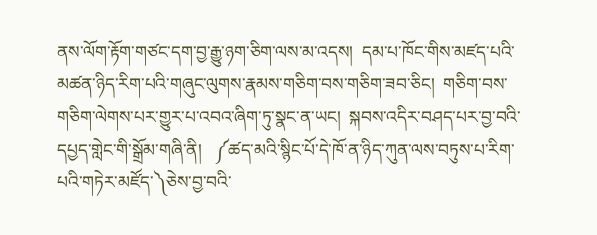ནས་ལོག་རྟོག་གཙང་དག་བྱ་རྒྱུ་ཉག་ཅིག་ལས་མ་འདས།  དམ་པ་ཁོང་གིས་མཛད་པའི་མཚན་ཉིད་རིག་པའི་གཞུང་ལུགས་རྣམས་གཅིག་བས་གཅིག་ཟབ་ཅིང།  གཅིག་བས་གཅིག་ལེགས་པར་གྱུར་པ་འབའ་ཞིག་ཏུ་སྣང་ན་ཡང།  སྐབས་འདིར་བཤད་པར་བྱ་བའི་དཔྱད་གླེང་གི་སྒྲོམ་གཞི་ནི།   ༼ཚད་མའི་སྙིང་པོ་དེ་ཁོ་ན་ཉིད་ཀུན་ལས་བཏུས་པ་རིག་པའི་གཏེར་མཛོད་༽ཅེས་བྱ་བའི་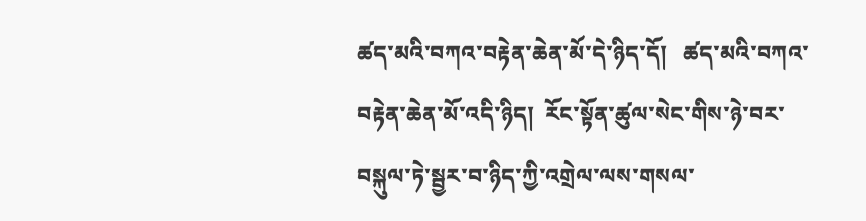ཚད་མའི་བཀའ་བརྟེན་ཆེན་མོ་དེ་ཉིད་དོ།   ཚད་མའི་བཀའ་བརྟེན་ཆེན་མོ་འདི་ཉིད།  རོང་སྟོན་ཚུལ་སེང་གིས་ཉེ་བར་བསྐུལ་ཏེ་སྦྱར་བ་ཉིད་ཀྱི་འགྲེལ་ལས་གསལ་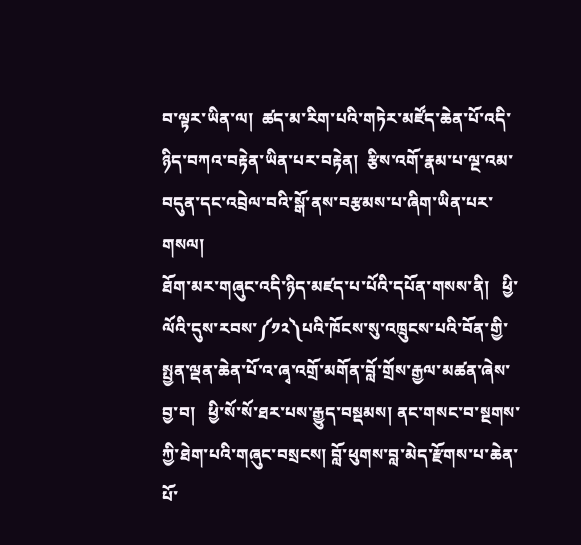བ་ལྟར་ཡིན་ལ།  ཚད་མ་རིག་པའི་གཏེར་མཛོད་ཆེན་པོ་འདི་ཉིད་བཀའ་བརྟེན་ཡིན་པར་བརྟེན།  རྩིས་འགོ་རྣམ་པ་ལྔ་འམ་བདུན་དང་འབྲེལ་བའི་སྒོ་ནས་བརྩམས་པ་ཞིག་ཡིན་པར་གསལ།
ཐོག་མར་གཞུང་འདི་ཉིད་མཛད་པ་པོའི་དཔོན་གསས་ནི།   ཕྱི་ལོའི་དུས་རབས་༼༡༢༽པའི་ཁོངས་སུ་འཁྲུངས་པའི་བོན་གྱི་སྤྱན་ལྡན་ཆེན་པོ་འ་ཞྭ་འགྲོ་མགོན་བློ་གྲོས་རྒྱལ་མཚན་ཞེས་བྱ་བ།   ཕྱི་སོ་སོ་ཐར་པས་རྒྱུད་བསྡམས། ནང་གསང་བ་སྔགས་ཀྱི་ཐེག་པའི་གཞུང་བསྲངས། བློ་ཕུགས་བླ་མེད་རྫོགས་པ་ཆེན་པོ་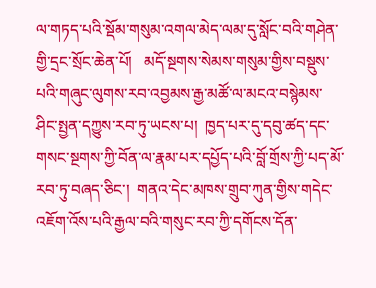ལ་གཏད་པའི་སྡོམ་གསུམ་འགལ་མེད་ལམ་དུ་སློང་བའི་གཤེན་གྱི་དྲང་སྲོང་ཆེན་པོ།   མདོ་སྔགས་སེམས་གསུམ་གྱིས་བསྡུས་པའི་གཞུང་ལུགས་རབ་འབྱམས་རྒྱ་མཚོ་ལ་མངའ་བསྙེམས་ཤིང་སྤྱན་དཀྱུས་རབ་ཏུ་ཡངས་པ།  ཁྱད་པར་དུ་དབུ་ཚད་དང་གསང་སྔགས་ཀྱི་བོན་ལ་རྣམ་པར་དཔྱོད་པའི་བློ་གྲོས་ཀྱི་པད་མོ་རབ་ཏུ་བཞད་ཅིང་།  གནའ་དེང་མཁས་གྲུབ་ཀུན་གྱིས་གདེང་འཇོག་འོས་པའི་རྒྱལ་བའི་གསུང་རབ་ཀྱི་དགོངས་དོན་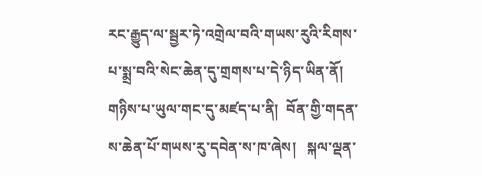རང་རྒྱུད་ལ་སྦྱར་ཏེ་འགྲེལ་བའི་གཡས་རུའི་རིགས་པ་སྨྲ་བའི་སེང་ཆེན་དུ་གྲགས་པ་དེ་ཉིད་ཡིན་ནོ།
གཉིས་པ་ཡུལ་གང་དུ་མཛད་པ་ནི།  བོན་གྱི་གདན་ས་ཆེན་པོ་གཡས་རུ་དབེན་ས་ཁ་ཞེས།   སྐལ་ལྡན་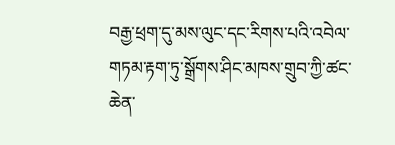བརྒྱ་ཕྲག་དུ་མས་ལུང་དང་རིགས་པའི་འབེལ་གཏམ་རྟག་ཏུ་སྒྲོགས་ཤིང་མཁས་གྲུབ་ཀྱི་ཚང་ཆེན་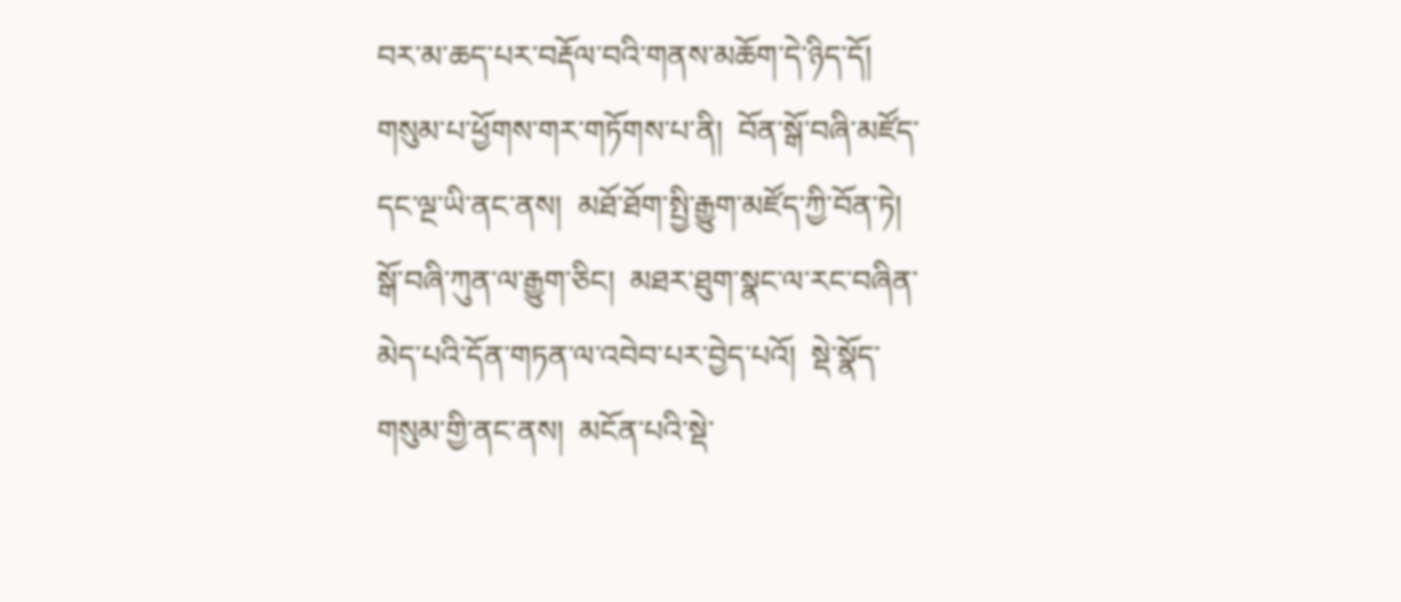བར་མ་ཆད་པར་བརྡོལ་བའི་གནས་མཆོག་དེ་ཉིད་དོ།  གསུམ་པ་ཕྱོགས་གར་གཏོགས་པ་ནི།  བོན་སྒོ་བཞི་མཛོད་དང་ལྔ་ཡི་ནང་ནས།  མཐོ་ཐོག་སྤྱི་རྒྱུག་མཛོད་ཀྱི་བོན་ཏེ།  སྒོ་བཞི་ཀུན་ལ་རྒྱུག་ཅིང།  མཐར་ཐུག་སྣང་ལ་རང་བཞིན་མེད་པའི་དོན་གཏན་ལ་འབེབ་པར་བྱེད་པའོ།  སྡེ་སྣོད་གསུམ་གྱི་ནང་ནས།  མངོན་པའི་སྡེ་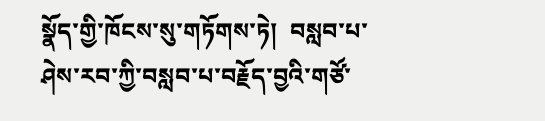སྣོད་གྱི་ཁོངས་སུ་གཏོགས་ཏེ།  བསླབ་པ་ཤེས་རབ་ཀྱི་བསླབ་པ་བརྗོད་བྱའི་གཙོ་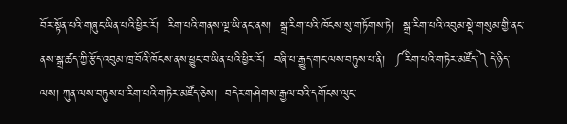བོར་སྟོན་པའི་གཞུང་ཡིན་པའི་ཕྱིར་རོ།  རིག་པའི་གནས་ལྔ་ཡི་ནང་ནས།  སྒྲ་རིག་པའི་ཁོངས་སུ་གཏོགས་ཏེ།  སྒྲ་རིག་པའི་འབུམ་སྡེ་གསུམ་གྱི་ནང་ནས་སྒྲ་ཚད་ཀྱི་རྩོད་འབུམ་ཁྲ་བོའི་ཁོངས་ནས་ཕྱུང་བ་ཡིན་པའི་ཕྱིར་རོ།  བཞི་པ་རྒྱུད་གང་ལས་བཏུས་པ་ནི།  ༼རིག་པའི་གཏེར་མཛོད་༽དེ་ཉིད་ལས། ཀུན་ལས་བཏུས་པ་རིག་པའི་གཏེར་མཛོད་ཅེས།  བདེར་གཤེགས་རྒྱལ་བའི་དགོངས་ལུང་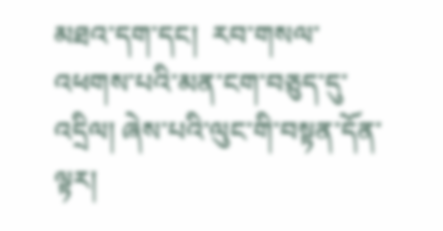མཐའ་དག་དང།  རབ་གསལ་འཕགས་པའི་མན་ངག་བཅུད་དུ་འདྲིལ། ཞེས་པའི་ལུང་གི་བསྟན་དོན་ལྟར།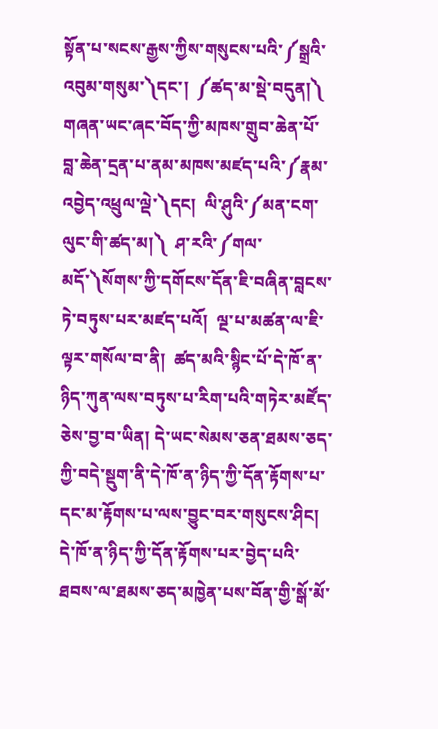སྟོན་པ་སངས་རྒྱས་ཀྱིས་གསུངས་པའི་༼སྒྲའི་འབུམ་གསུམ་༽དང་།  ༼ཚད་མ་སྡེ་བདུན།༽  གཞན་ཡང་ཞང་བོད་ཀྱི་མཁས་གྲུབ་ཆེན་པོ་བླ་ཆེན་དྲན་པ་ནམ་མཁས་མཛད་པའི་༼རྣམ་འབྱེད་འཕྲུལ་ལྡེ་༽དང།  ལི་ཤུའི་༼མན་ངག་ལུང་གི་ཚད་མ།༽  ཤ་རའི་༼གལ་མདོ་༽སོགས་ཀྱི་དགོངས་དོན་ཇི་བཞིན་བླངས་ཏེ་བཏུས་པར་མཛད་པའོ།  ལྔ་པ་མཚན་ལ་ཇི་ལྟར་གསོལ་བ་ནི།  ཚད་མའི་སྙིང་པོ་དེ་ཁོ་ན་ཉིད་ཀུན་ལས་བཏུས་པ་རིག་པའི་གཏེར་མཛོད་ཅེས་བྱ་བ་ཡིན། དེ་ཡང་སེམས་ཅན་ཐམས་ཅད་ཀྱི་བདེ་སྡུག་ནི་དེ་ཁོ་ན་ཉིད་ཀྱི་དོན་རྟོགས་པ་དང་མ་རྟོགས་པ་ལས་བྱུང་བར་གསུངས་ཤིང།  དེ་ཁོ་ན་ཉིད་ཀྱི་དོན་རྟོགས་པར་བྱེད་པའི་ཐབས་ལ་ཐམས་ཅད་མཁྱེན་པས་བོན་གྱི་སྒོ་མོ་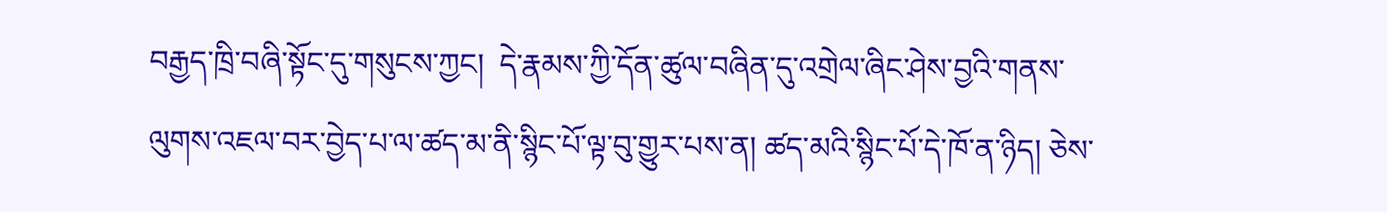བརྒྱད་ཁྲི་བཞི་སྟོང་དུ་གསུངས་ཀྱང།  དེ་རྣམས་ཀྱི་དོན་ཚུལ་བཞིན་དུ་འགྲེལ་ཞིང་ཤེས་བྱའི་གནས་ལུགས་འཇལ་བར་བྱེད་པ་ལ་ཚད་མ་ནི་སྙིང་པོ་ལྟ་བུ་གྱུར་པས་ན། ཚད་མའི་སྙིང་པོ་དེ་ཁོ་ན་ཉིད། ཅེས་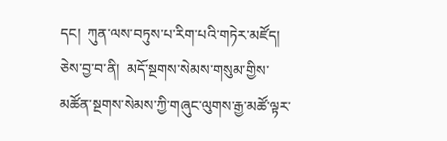དང།  ཀུན་ལས་བཏུས་པ་རིག་པའི་གཏེར་མཛོད།  ཅེས་བྱ་བ་ནི།  མདོ་སྔགས་སེམས་གསུམ་གྱིས་མཚོན་སྔགས་སེམས་ཀྱི་གཞུང་ལུགས་རྒྱ་མཚོ་ལྟར་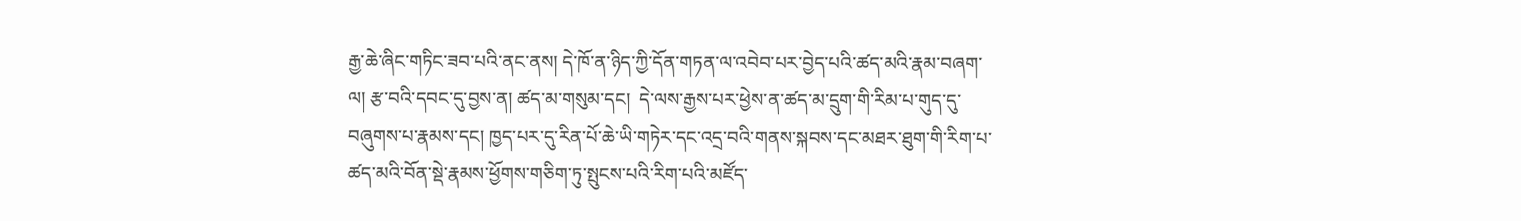རྒྱ་ཆེ་ཞིང་གཏིང་ཟབ་པའི་ནང་ནས། དེ་ཁོ་ན་ཉིད་ཀྱི་དོན་གཏན་ལ་འབེབ་པར་བྱེད་པའི་ཚད་མའི་རྣམ་བཞག་ལ། རྩ་བའི་དབང་དུ་བྱས་ན། ཚད་མ་གསུམ་དང།  དེ་ལས་རྒྱས་པར་ཕྱེས་ན་ཚད་མ་དྲུག་གི་རིམ་པ་གུད་དུ་བཞུགས་པ་རྣམས་དང། ཁྱད་པར་དུ་རིན་པོ་ཆེ་ཡི་གཏེར་དང་འདྲ་བའི་གནས་སྐབས་དང་མཐར་ཐུག་གི་རིག་པ་ཚད་མའི་བོན་སྡེ་རྣམས་ཕྱོགས་གཅིག་ཏུ་སྤུངས་པའི་རིག་པའི་མཛོད་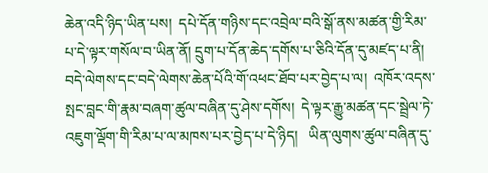ཆེན་འདི་ཉིད་ཡིན་པས།  དཔེ་དོན་གཉིས་དང་འབྲེལ་བའི་སྒོ་ནས་མཚན་གྱི་རིམ་པ་དེ་ལྟར་གསོལ་བ་ཡིན་ནོ། དྲུག་པ་དོན་ཆེད་དགོས་པ་ཅིའི་དོན་དུ་མཛད་པ་ནི།  བདེ་ལེགས་དང་བདེ་ལེགས་ཆེན་པོའི་གོ་འཕང་ཐོབ་པར་བྱེད་པ་ལ།  འཁོར་འདས་སྤང་བླང་གི་རྣམ་བཞག་ཚུལ་བཞིན་དུ་ཤེས་དགོས།  དེ་ལྟར་རྒྱུ་མཚན་དང་སྦྲེལ་ཏེ་འཇུག་ལྡོག་གི་རིམ་པ་ལ་མཁས་པར་བྱེད་པ་དེ་ཉིད།   ཡིན་ལུགས་ཚུལ་བཞིན་དུ་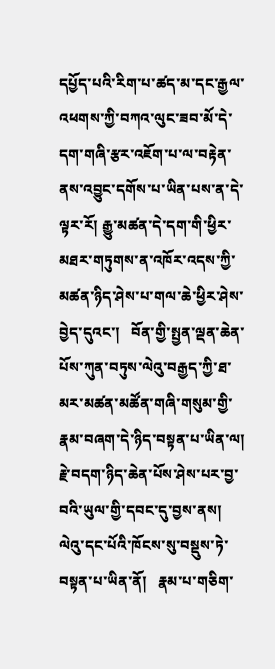དཔྱོད་པའི་རིག་པ་ཚད་མ་དང་རྒྱལ་འཕགས་ཀྱི་བཀའ་ལུང་ཟབ་མོ་དེ་དག་གཞི་རྩར་འཇོག་པ་ལ་བརྟེན་ནས་འབྱུང་དགོས་པ་ཡིན་པས་ན་དེ་ལྟར་རོ། རྒྱུ་མཚན་དེ་དག་གི་ཕྱིར་མཐར་གཏུགས་ན་འཁོར་འདས་ཀྱི་མཚན་ཉིད་ཤེས་པ་གལ་ཆེ་ཕྱིར་ཤེས་བྱེད་དུའང་།   བོན་གྱི་སྤྱན་ལྡན་ཆེན་པོས་ཀུན་བཏུས་ལེའུ་བརྒྱད་ཀྱི་ཐ་མར་མཚན་མཚོན་གཞི་གསུམ་གྱི་རྣམ་བཞག་དེ་ཉིད་བསྟན་པ་ཡིན་ལ།  རྗེ་བདག་ཉིད་ཆེན་པོས་ཤེས་པར་བྱ་བའི་ཡུལ་གྱི་དབང་དུ་བྱས་ནས།  ལེའུ་དང་པོའི་ཁོངས་སུ་བསྡུས་ཏེ་བསྟན་པ་ཡིན་ནོ།   རྣམ་པ་གཅིག་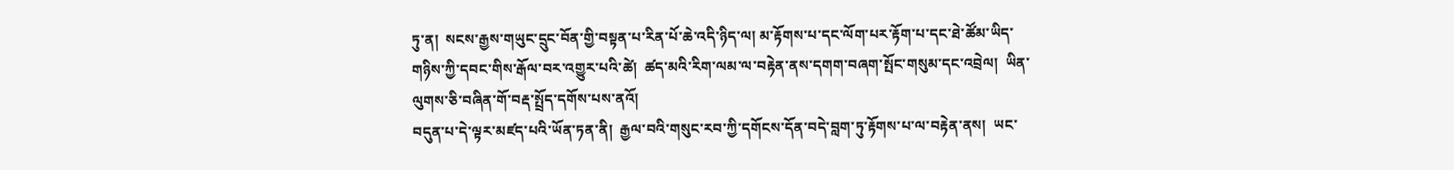ཏུ་ན།  སངས་རྒྱས་གཡུང་དྲུང་བོན་གྱི་བསྟན་པ་རིན་པོ་ཆེ་འདི་ཉིད་ལ། མ་རྟོགས་པ་དང་ལོག་པར་རྟོག་པ་དང་ཐེ་ཚོམ་ཡིད་གཉིས་ཀྱི་དབང་གིས་རྒོལ་བར་འགྱུར་པའི་ཚེ།  ཚད་མའི་རིག་ལམ་ལ་བརྟེན་ནས་དགག་བཞག་སྤོང་གསུམ་དང་འབྲེལ།  ཡིན་ལུགས་ཅི་བཞིན་གོ་བརྡ་སྤྲོད་དགོས་པས་ནའོ།
བདུན་པ་དེ་ལྟར་མཛད་པའི་ཡོན་ཏན་ནི།  རྒྱལ་བའི་གསུང་རབ་ཀྱི་དགོངས་དོན་བདེ་བླག་ཏུ་རྟོགས་པ་ལ་བརྟེན་ནས།  ཡང་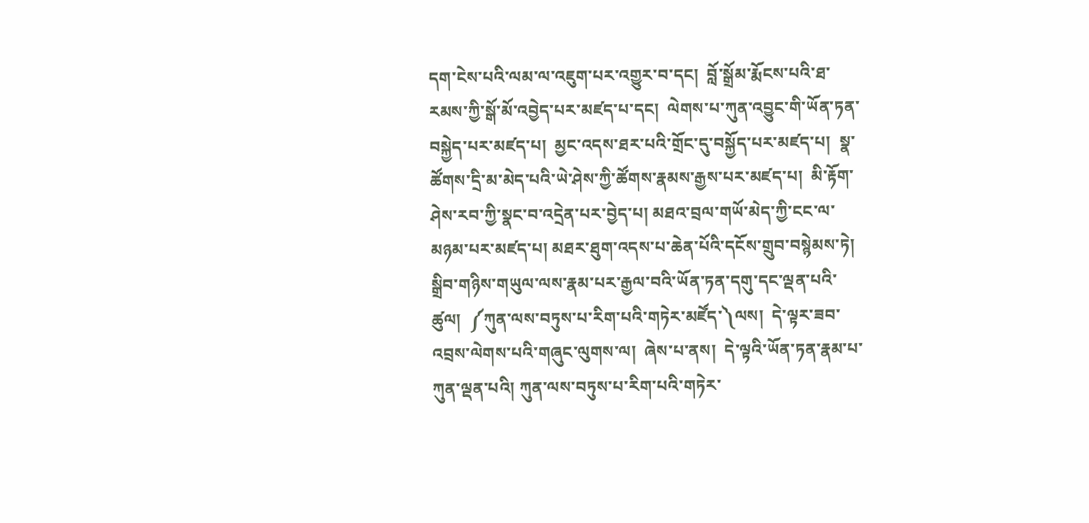དག་ངེས་པའི་ལམ་ལ་འཇུག་པར་འགྱུར་བ་དང།  བློ་སྒྲོམ་རྨོངས་པའི་ཐ་རམས་ཀྱི་སྒོ་མོ་འབྱེད་པར་མཛད་པ་དང།  ལེགས་པ་ཀུན་འབྱུང་གི་ཡོན་ཏན་བསྐྱེད་པར་མཛད་པ།  མྱང་འདས་ཐར་པའི་གྲོང་དུ་བསྐྱོད་པར་མཛད་པ།  སྣ་ཚོགས་དྲི་མ་མེད་པའི་ཡེ་ཤེས་ཀྱི་ཚོགས་རྣམས་རྒྱས་པར་མཛད་པ།  མི་རྟོག་ཤེས་རབ་ཀྱི་སྣང་བ་འདྲེན་པར་བྱེད་པ། མཐའ་བྲལ་གཡོ་མེད་ཀྱི་ངང་ལ་མཉམ་པར་མཛད་པ། མཐར་ཐུག་འདས་པ་ཆེན་པོའི་དངོས་གྲུབ་བསྙེམས་ཏེ།  སྒྲིབ་གཉིས་གཡུལ་ལས་རྣམ་པར་རྒྱལ་བའི་ཡོན་ཏན་དགུ་དང་ལྡན་པའི་ཚུལ།  ༼ཀུན་ལས་བཏུས་པ་རིག་པའི་གཏེར་མཛོད་༽ལས།  དེ་ལྟར་ཟབ་འབྲས་ལེགས་པའི་གཞུང་ལུགས་ལ།  ཞེས་པ་ནས།  དེ་ལྟའི་ཡོན་ཏན་རྣམ་པ་ཀུན་ལྡན་པའི། ཀུན་ལས་བཏུས་པ་རིག་པའི་གཏེར་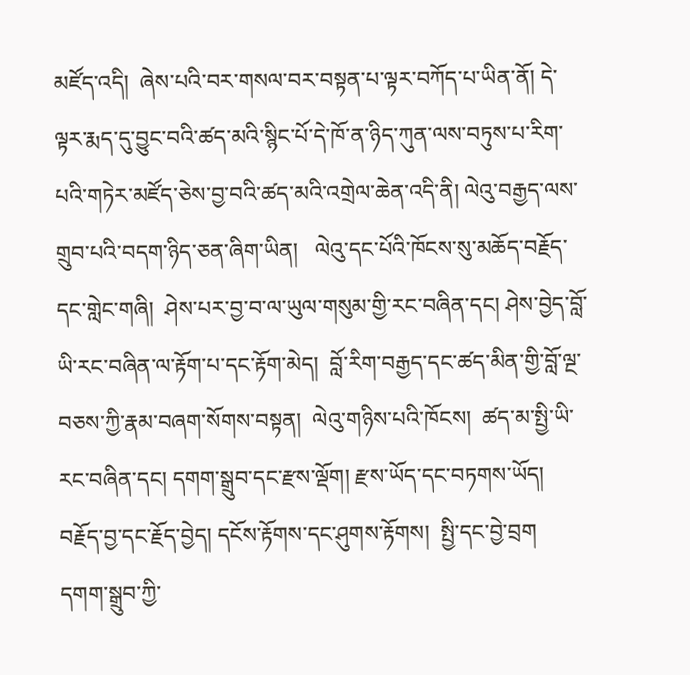མཛོད་འདི།  ཞེས་པའི་བར་གསལ་བར་བསྟན་པ་ལྟར་བཀོད་པ་ཡིན་ནོ། དེ་ལྟར་རྨད་དུ་བྱུང་བའི་ཚད་མའི་སྙིང་པོ་དེ་ཁོ་ན་ཉིད་ཀུན་ལས་བཏུས་པ་རིག་པའི་གཏེར་མཛོད་ཅེས་བྱ་བའི་ཚད་མའི་འགྲེལ་ཆེན་འདི་ནི། ལེའུ་བརྒྱད་ལས་གྲུབ་པའི་བདག་ཉིད་ཅན་ཞིག་ཡིན།   ལེའུ་དང་པོའི་ཁོངས་སུ་མཆོད་བརྗོད་དང་གླེང་གཞི།  ཤེས་པར་བྱ་བ་ལ་ཡུལ་གསུམ་གྱི་རང་བཞིན་དང། ཤེས་བྱེད་བློ་ཡི་རང་བཞིན་ལ་རྟོག་པ་དང་རྟོག་མེད།  བློ་རིག་བརྒྱད་དང་ཚད་མིན་གྱི་བློ་ལྔ་བཅས་ཀྱི་རྣམ་བཞག་སོགས་བསྟན།  ལེའུ་གཉིས་པའི་ཁོངས།  ཚད་མ་སྤྱི་ཡི་རང་བཞིན་དང། དགག་སྒྲུབ་དང་རྫས་ལྡོག། རྫས་ཡོད་དང་བཏགས་ཡོད། བརྗོད་བྱ་དང་རྗོད་བྱེད། དངོས་རྟོགས་དང་ཤུགས་རྟོགས།  སྤྱི་དང་བྱེ་བྲག  དགག་སྒྲུབ་ཀྱི་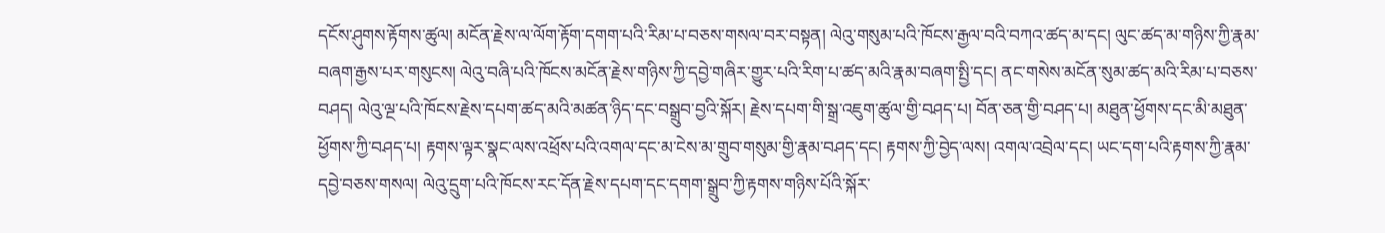དངོས་ཤུགས་རྟོགས་ཚུལ། མངོན་རྗེས་ལ་ལོག་རྟོག་དགག་པའི་རིམ་པ་བཅས་གསལ་བར་བསྟན། ལེའུ་གསུམ་པའི་ཁོངས་རྒྱལ་བའི་བཀའ་ཚད་མ་དང། ལུང་ཚད་མ་གཉིས་ཀྱི་རྣམ་བཞག་རྒྱས་པར་གསུངས། ལེའུ་བཞི་པའི་ཁོངས་མངོན་རྗེས་གཉིས་ཀྱི་དབྱེ་གཞིར་གྱུར་པའི་རིག་པ་ཚད་མའི་རྣམ་བཞག་སྤྱི་དང། ནང་གསེས་མངོན་སུམ་ཚད་མའི་རིམ་པ་བཅས་བཤད། ལེའུ་ལྔ་པའི་ཁོངས་རྗེས་དཔག་ཚད་མའི་མཚན་ཉིད་དང་བསྒྲུབ་བྱའི་སྐོར། རྗེས་དཔག་གི་སྒྲ་འཇུག་ཚུལ་གྱི་བཤད་པ། བོན་ཅན་གྱི་བཤད་པ། མཐུན་ཕྱོགས་དང་མི་མཐུན་ཕྱོགས་ཀྱི་བཤད་པ། རྟགས་ལྟར་སྣང་ལས་འཕྲོས་པའི་འགལ་དང་མ་ངེས་མ་གྲུབ་གསུམ་གྱི་རྣམ་བཤད་དང། རྟགས་ཀྱི་བྱེད་ལས། འགལ་འབྲེལ་དང། ཡང་དག་པའི་རྟགས་ཀྱི་རྣམ་དབྱེ་བཅས་གསལ། ལེའུ་དྲུག་པའི་ཁོངས་རང་དོན་རྗེས་དཔག་དང་དགག་སྒྲུབ་ཀྱི་རྟགས་གཉིས་པོའི་སྐོར་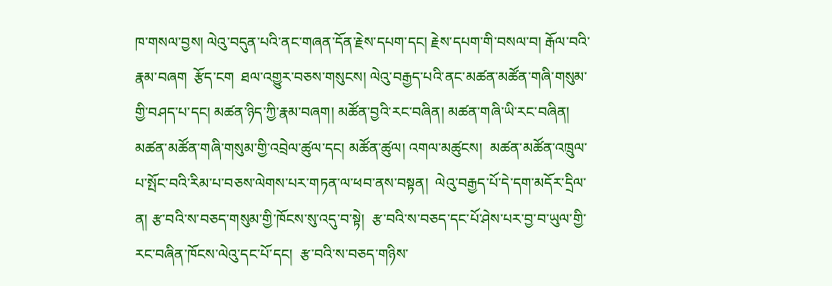ཁ་གསལ་བྱས། ལེའུ་བདུན་པའི་ནང་གཞན་དོན་རྗེས་དཔག་དང། རྗེས་དཔག་གི་བསལ་བ། རྒོལ་བའི་རྣམ་བཞག  རྩོད་ངག  ཐལ་འགྱུར་བཅས་གསུངས། ལེའུ་བརྒྱད་པའི་ནང་མཚན་མཚོན་གཞི་གསུམ་གྱི་བཤད་པ་དང། མཚན་ཉིད་ཀྱི་རྣམ་བཞག། མཚོན་བྱའི་རང་བཞིན། མཚན་གཞི་ཡི་རང་བཞིན། མཚན་མཚོན་གཞི་གསུམ་གྱི་འབྲེལ་ཚུལ་དང། མཚོན་ཚུལ། འགལ་མཚུངས།  མཚན་མཚོན་འཁྲུལ་པ་སྤོང་བའི་རིམ་པ་བཅས་ལེགས་པར་གཏན་ལ་ཕབ་ནས་བསྟན།  ལེའུ་བརྒྱད་པོ་དེ་དག་མདོར་དྲིལ་ན། རྩ་བའི་ས་བཅད་གསུམ་གྱི་ཁོངས་སུ་འདུ་བ་སྟེ།  རྩ་བའི་ས་བཅད་དང་པོ་ཤེས་པར་བྱ་བ་ཡུལ་གྱི་རང་བཞིན་ཁོངས་ལེའུ་དང་པོ་དང།  རྩ་བའི་ས་བཅད་གཉིས་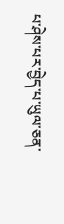པ་ཤེས་པར་བྱེད་པ་ཡུལ་ཅན་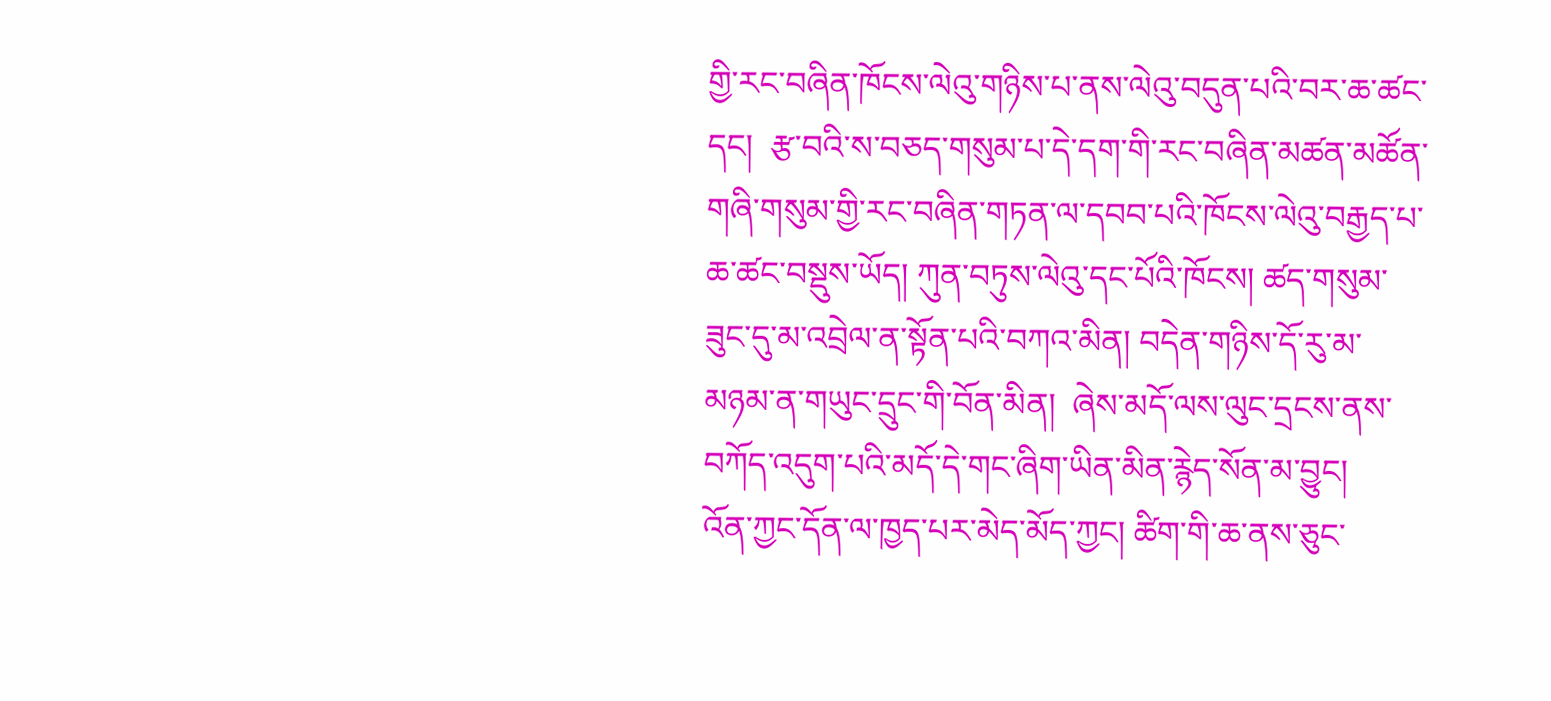གྱི་རང་བཞིན་ཁོངས་ལེའུ་གཉིས་པ་ནས་ལེའུ་བདུན་པའི་བར་ཆ་ཚང་དང།  རྩ་བའི་ས་བཅད་གསུམ་པ་དེ་དག་གི་རང་བཞིན་མཚན་མཚོན་གཞི་གསུམ་གྱི་རང་བཞིན་གཏན་ལ་དབབ་པའི་ཁོངས་ལེའུ་བརྒྱད་པ་ཆ་ཚང་བསྡུས་ཡོད། ཀུན་བཏུས་ལེའུ་དང་པོའི་ཁོངས། ཚད་གསུམ་ཟུང་དུ་མ་འབྲེལ་ན་སྟོན་པའི་བཀའ་མིན། བདེན་གཉིས་དོ་རུ་མ་མཉམ་ན་གཡུང་དྲུང་གི་བོན་མིན།  ཞེས་མདོ་ལས་ལུང་དྲངས་ནས་བཀོད་འདུག་པའི་མདོ་དེ་གང་ཞིག་ཡིན་མིན་རྙེད་སོན་མ་བྱུང།    འོན་ཀྱང་དོན་ལ་ཁྱད་པར་མེད་མོད་ཀྱང། ཚིག་གི་ཆ་ནས་ཅུང་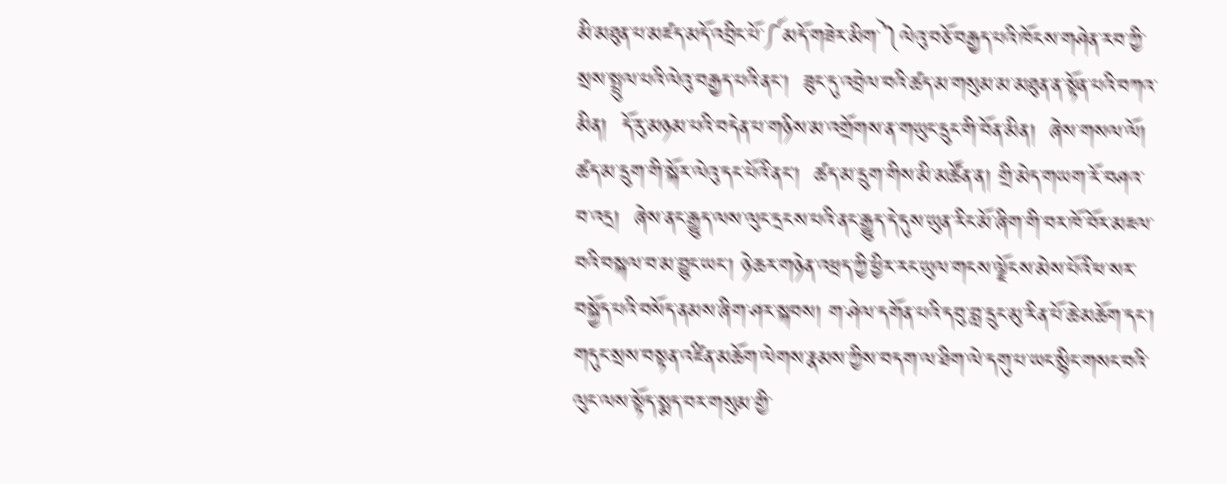མི་མཐུན་པ་མཛད་མདོ་འབྲིང་པོ་༼མདོ་གཟེར་མིག་༽ལེའུ་བཅོ་བརྒྱད་པའི་ཁོངས་གཤེན་རབ་ཀྱི་སྲས་སྤྲུལ་པའི་ལེའུ་བརྒྱད་པའི་ནང།  ཟུང་དུ་འབྲེལ་བའི་ཚད་མ་གསུམ་མ་མཐུན་ན་སྟོན་པའི་བཀའ་མིན།  དོ་རུ་མཉམ་པའི་བདེན་པ་གཉིས་མ་འགྲོགས་ན་གཡུང་དྲུང་གི་བོན་མིན།  ཞེས་གསལ་ལོ།   ཚད་མ་དྲུག་གི་སྐོར་ལེའུ་དང་པོའི་ནང།  ཚད་མ་དྲུག་གིས་མི་མཚོན་ན། གྲི་མེད་གཡག་རོ་བཤའ་བ་འདྲ།  ཞེས་ནང་རྒྱུད་ལས་ལུང་དྲངས་པའི་ནང་རྒྱུད་དེ་དུས་ཡུན་རིང་མོ་ཞིག་གི་བར་ཁོ་བོར་མཇལ་བའི་བསྐལ་བ་མ་བྱུང་ཡང་། ཉེ་ཆར་གཉེན་འཕྲད་ཀྱི་ཕྱིར་རང་ཡུལ་གངས་ལྗོངས་མེས་པོའི་ཕ་སར་བསྐྱོད་པའི་བསོད་ནམས་ཞིག་ཤར་སྐབས། ག་ཤེལ་དགོན་པའི་དབུ་བླ་དྲུང་མུ་རིན་པོ་ཆེ་མཆོག་དང་། གདུང་སྲས་བསྟན་འཛིན་མཆོག་ལེགས་རྣམས་ཀྱིས་བདག་ལ་ཐིག་ལེ་དགུ་པ་ཡང་སྙིང་གསང་བའི་ལུང་ལས་སྟོད་སྨད་བར་གསུམ་གྱི་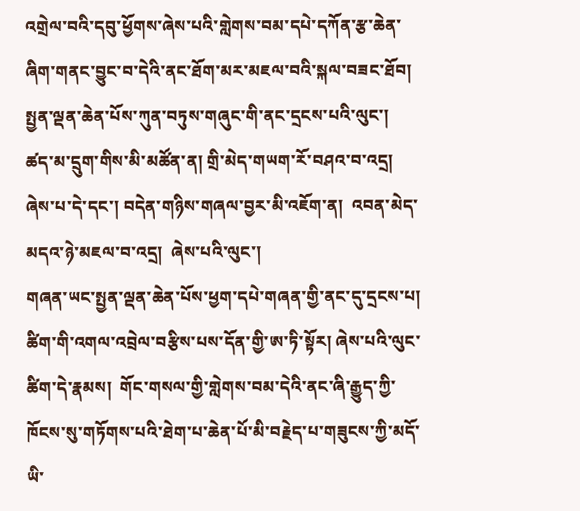འགྲེལ་བའི་དབུ་ཕྱོགས་ཞེས་པའི་གླེགས་བམ་དཔེ་དཀོན་རྩ་ཆེན་ཞིག་གནང་བྱུང་བ་དེའི་ནང་ཐོག་མར་མཇལ་བའི་སྐལ་བཟང་ཐོབ།  སྤྱན་ལྡན་ཆེན་པོས་ཀུན་བཏུས་གཞུང་གི་ནང་དྲངས་པའི་ལུང་།  ཚད་མ་དྲུག་གིས་མི་མཚོན་ན། གྲི་མེད་གཡག་རོ་བཤའ་བ་འདྲ། ཞེས་པ་དེ་དང་། བདེན་གཉིས་གཞལ་བྱར་མི་འཇོག་ན།  འབན་མེད་མདའ་ཉེ་མཇལ་བ་འདྲ།  ཞེས་པའི་ལུང་།
གཞན་ཡང་སྤྱན་ལྡན་ཆེན་པོས་ཕྱག་དཔེ་གཞན་གྱི་ནང་དུ་དྲངས་པ།  ཚིག་གི་འགལ་འབྲེལ་བརྩིས་པས་དོན་གྱི་ཨ་ཏི་སྟོར། ཞེས་པའི་ལུང་ཚིག་དེ་རྣམས།  གོང་གསལ་གྱི་གླེགས་བམ་དེའི་ནང་ཞི་རྒྱུད་ཀྱི་ཁོངས་སུ་གཏོགས་པའི་ཐེག་པ་ཆེན་པོ་མི་བརྗེད་པ་གཟུངས་ཀྱི་མདོ་ཡི་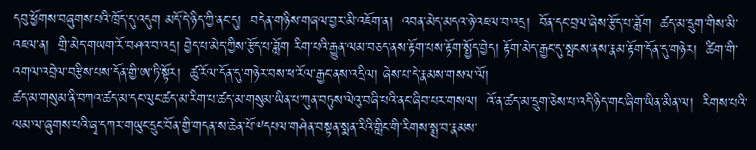དབུ་ཕྱོགས་བཞུགས་པའི་ཁྲོད་དུ་འདུག མདོ་དེ་ཉིད་ཀྱི་ནང་དུ།  བདེན་གཉིས་གཞལ་བྱར་མི་འཇོག་ན།  འབན་མེད་མདའ་ཉེ་འཇལ་བ་འདྲ།  བོན་དང་བྲལ་ཞེས་རྩོད་པ་ཟློག  ཚད་མ་དྲུག་གིས་མི་འཇལ་ན།  གྲི་མེད་གཡག་རོ་བཤའ་བ་འདྲ། བྱེད་པ་མེད་ཀྱིས་རྩོད་པ་ཟློག རིག་པའི་རྒྱུན་ལམ་བཅད་ནས་རྟོག་པས་རྟོག་སྤྱོད་བྱེད། རྟོག་མེད་རྒྱང་དུ་སྤངས་ནས་རྣམ་རྟོག་དོན་དུ་གཉེར།  ཚིག་གི་འགལ་འབྲེལ་བརྩིས་པས་དོན་གྱི་ཨ་ཏི་སྟོར།  ཚུ་རོལ་དོན་དུ་གཉེར་བས་ཕ་རོལ་རྒྱང་ནས་འདྲིལ། ཞེས་པ་དེ་རྣམས་གསལ་ལོ།
ཚད་མ་གསུམ་ནི་བཀའ་ཚད་མ་དང་ལུང་ཚད་མ་རིག་པ་ཚད་མ་གསུམ་ཡིན་པ་ཀུན་བཏུས་ལེའུ་བཞི་པའི་ནང་ཞིབ་པར་གསལ།  འོ་ན་ཚད་མ་དྲུག་ཅེས་པ་འདི་ཉིད་གང་ཞིག་ཡིན་མིན་ལ།  རིགས་པའི་ལམ་ལ་ཞུགས་པའི་ཞྭ་དཀར་གཡུང་དྲུང་བོན་གྱི་གདན་ས་ཆེན་པོ་༸དཔལ་གཤེན་བསྟན་སྨན་རིའི་གླིང་གི་རིགས་སྨྲ་བ་རྣམས་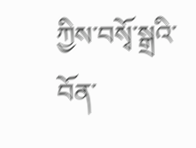ཀྱིས་བསྭོ་སྒྲའི་བོན་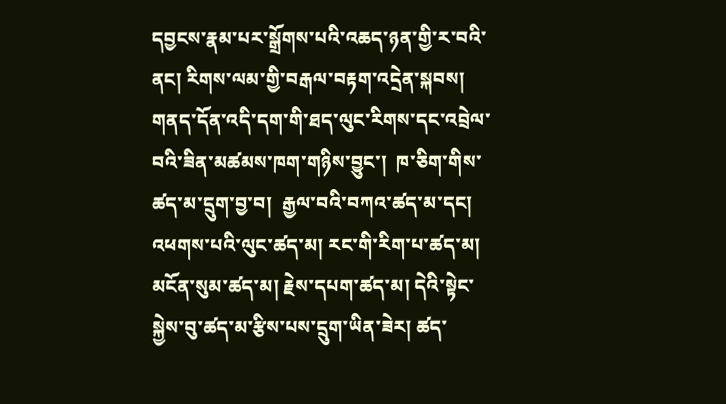དབྱངས་རྣམ་པར་སྒྲོགས་པའི་འཆད་ཉན་གྱི་ར་བའི་ནང། རིགས་ལམ་གྱི་བརྒལ་བརྟག་འདྲེན་སྐབས།   གནད་དོན་འདི་དག་གི་ཐད་ལུང་རིགས་དང་འབྲེལ་བའི་ཟིན་མཚམས་ཁག་གཉིས་བྱུང་།  ཁ་ཅིག་གིས་ཚད་མ་དྲུག་བྱ་བ།  རྒྱལ་བའི་བཀའ་ཚད་མ་དང། འཕགས་པའི་ལུང་ཚད་མ། རང་གི་རིག་པ་ཚད་མ།  མངོན་སུམ་ཚད་མ། རྗེས་དཔག་ཚད་མ། དེའི་སྟེང་སྐྱེས་བུ་ཚད་མ་རྩིས་པས་དྲུག་ཡིན་ཟེར། ཚད་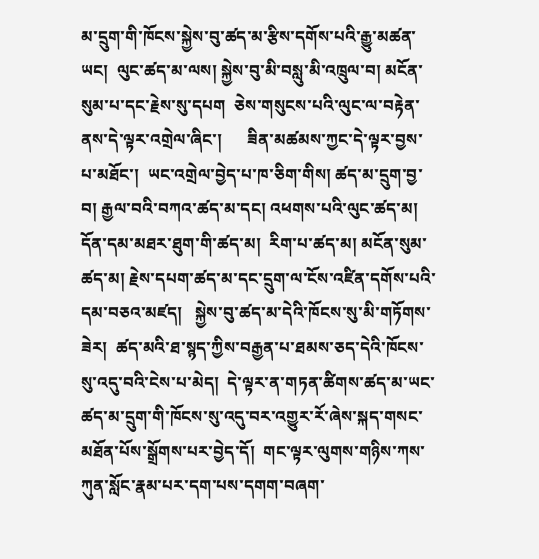མ་དྲུག་གི་ཁོངས་སྐྱེས་བུ་ཚད་མ་རྩིས་དགོས་པའི་རྒྱུ་མཚན་ཡང།  ལུང་ཚད་མ་ལས། སྐྱེས་བུ་མི་བསླུ་མི་འཁྲུལ་བ། མངོན་སུམ་པ་དང་རྗེས་སུ་དཔག  ཅེས་གསུངས་པའི་ལུང་ལ་བརྟེན་ནས་དེ་ལྟར་འགྲེལ་ཞིང་།      ཟིན་མཚམས་ཀྱང་དེ་ལྟར་བྱས་པ་མཐོང་།  ཡང་འགྲེལ་བྱེད་པ་ཁ་ཅིག་གིས། ཚད་མ་དྲུག་བྱ་བ། རྒྱལ་བའི་བཀའ་ཚད་མ་དང། འཕགས་པའི་ལུང་ཚད་མ། དོན་དམ་མཐར་ཐུག་གི་ཚད་མ།  རིག་པ་ཚད་མ། མངོན་སུམ་ཚད་མ། རྗེས་དཔག་ཚད་མ་དང་དྲུག་ལ་ངོས་འཛིན་དགོས་པའི་དམ་བཅའ་མཛད།   སྐྱེས་བུ་ཚད་མ་དེའི་ཁོངས་སུ་མི་གཏོགས་ཟེར།  ཚད་མའི་ཐ་སྙད་ཀྱིས་བརྒྱན་པ་ཐམས་ཅད་དེའི་ཁོངས་སུ་འདུ་བའི་ངེས་པ་མེད།  དེ་ལྟར་ན་གཏན་ཚིགས་ཚད་མ་ཡང་ཚད་མ་དྲུག་གི་ཁོངས་སུ་འདུ་བར་འགྱུར་རོ་ཞེས་སྐད་གསང་མཐོན་པོས་སྒྲོགས་པར་བྱེད་དོ།  གང་ལྟར་ལུགས་གཉིས་ཀས་ཀུན་སློང་རྣམ་པར་དག་པས་དགག་བཞག་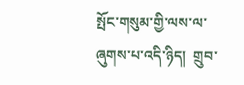སྤོང་གསུམ་གྱི་ལས་ལ་ཞུགས་པ་འདི་ཉིད།  གྲུབ་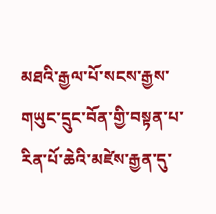མཐའི་རྒྱལ་པོ་སངས་རྒྱས་གཡུང་དྲུང་བོན་གྱི་བསྟན་པ་རིན་པོ་ཆེའི་མཛེས་རྒྱན་དུ་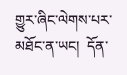གྱུར་ཞིང་ལེགས་པར་མཐོང་ན་ཡང།  དོན་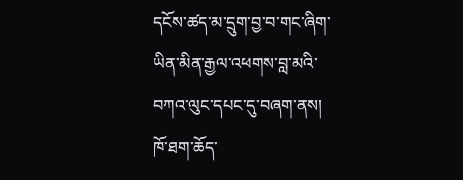དངོས་ཚད་མ་དྲུག་བྱ་བ་གང་ཞིག་ཡིན་མིན་རྒྱལ་འཕགས་བླ་མའི་བཀའ་ལུང་དཔང་དུ་བཞག་ནས།    ཁོ་ཐག་ཆོད་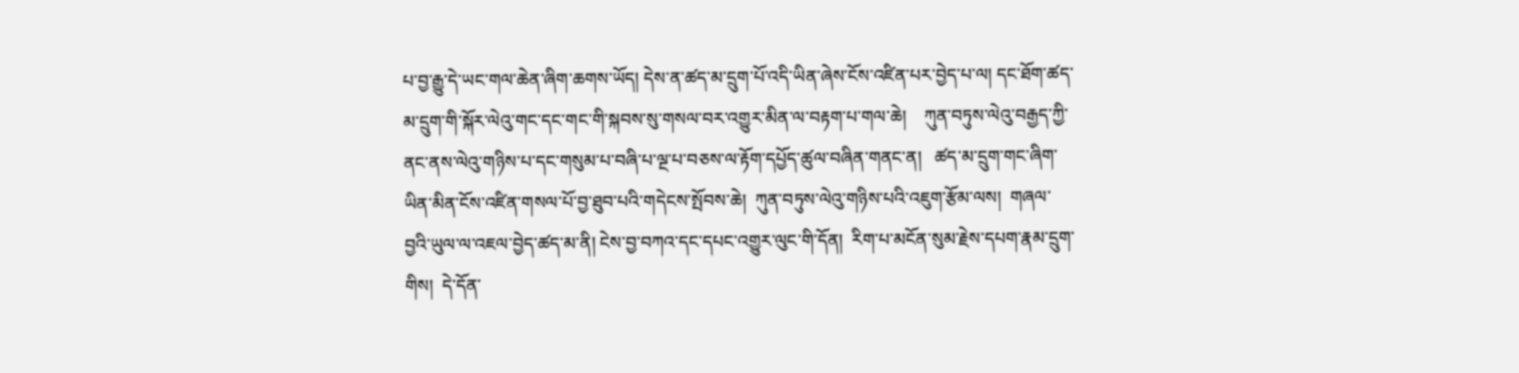པ་བྱ་རྒྱུ་དེ་ཡང་གལ་ཆེན་ཞིག་ཆགས་ཡོད། དེས་ན་ཚད་མ་དྲུག་པོ་འདི་ཡིན་ཞེས་ངོས་འཛིན་པར་བྱེད་པ་ལ། དང་ཐོག་ཚད་མ་དྲུག་གི་སྐོར་ལེའུ་གང་དང་གང་གི་སྐབས་སུ་གསལ་བར་འགྱུར་མིན་ལ་བརྟག་པ་གལ་ཆེ།    ཀུན་བཏུས་ལེའུ་བརྒྱད་ཀྱི་ནང་ནས་ལེའུ་གཉིས་པ་དང་གསུམ་པ་བཞི་པ་ལྔ་པ་བཅས་ལ་རྟོག་དཔྱོད་ཚུལ་བཞིན་གནང་ན།   ཚད་མ་དྲུག་གང་ཞིག་ཡིན་མིན་ངོས་འཛིན་གསལ་པོ་བྱ་ཐུབ་པའི་གདེངས་སྤོབས་ཆེ།  ཀུན་བཏུས་ལེའུ་གཉིས་པའི་འཇུག་རྩོམ་ལས།  གཞལ་བྱའི་ཡུལ་ལ་འཇལ་བྱེད་ཚད་མ་ནི། ངེས་བྱ་བཀའ་དང་དཔང་འགྱུར་ལུང་གི་དོན།  རིག་པ་མངོན་སུམ་རྗེས་དཔག་རྣམ་དྲུག་གིས།  དེ་དོན་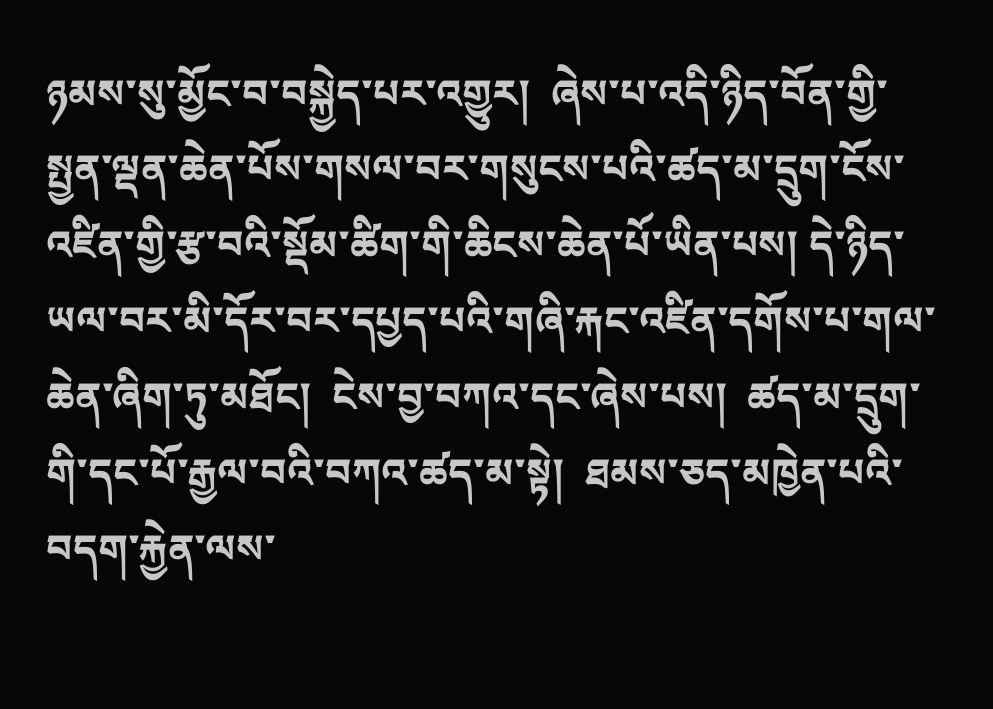ཉམས་སུ་མྱོང་བ་བསྐྱེད་པར་འགྱུར།  ཞེས་པ་འདི་ཉིད་བོན་གྱི་སྤྱན་ལྡན་ཆེན་པོས་གསལ་བར་གསུངས་པའི་ཚད་མ་དྲུག་ངོས་འཛིན་གྱི་རྩ་བའི་སྡོམ་ཚིག་གི་ཆིངས་ཆེན་པོ་ཡིན་པས། དེ་ཉིད་ཡལ་བར་མི་དོར་བར་དཔྱད་པའི་གཞི་རྐང་འཛིན་དགོས་པ་གལ་ཆེན་ཞིག་ཏུ་མཐོང།  ངེས་བྱ་བཀའ་དང་ཞེས་པས།  ཚད་མ་དྲུག་གི་དང་པོ་རྒྱལ་བའི་བཀའ་ཚད་མ་སྟེ།  ཐམས་ཅད་མཁྱེན་པའི་བདག་རྐྱེན་ལས་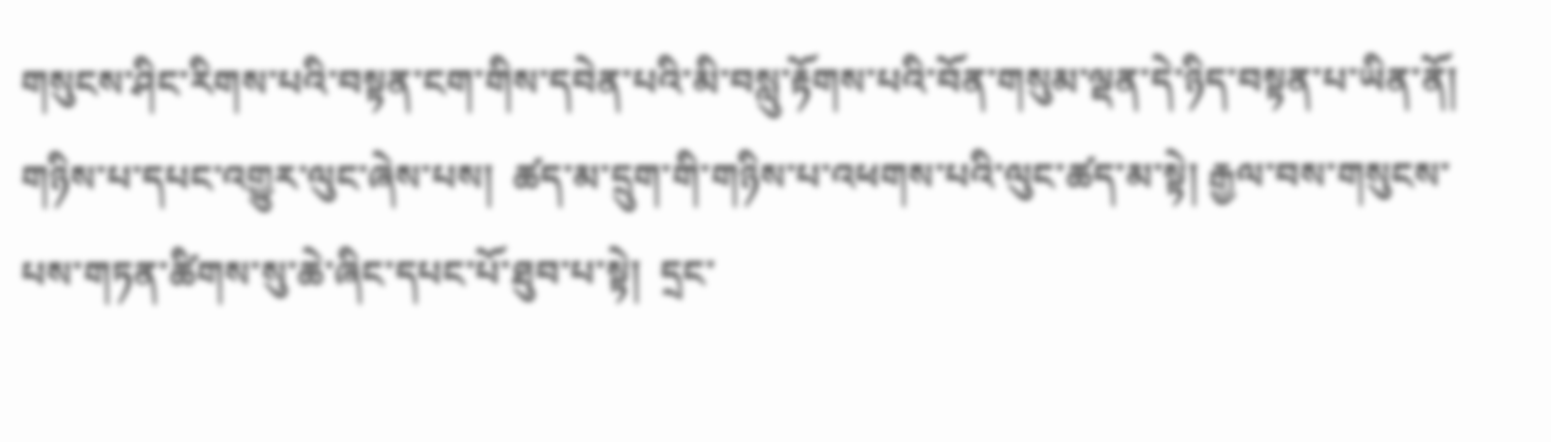གསུངས་ཤིང་རིགས་པའི་བསྟན་ངག་གིས་དབེན་པའི་མི་བསླུ་རྟོགས་པའི་བོན་གསུམ་ལྡན་དེ་ཉིད་བསྟན་པ་ཡིན་ནོ།
གཉིས་པ་དཔང་འགྱུར་ལུང་ཞེས་པས།  ཚད་མ་དྲུག་གི་གཉིས་པ་འཕགས་པའི་ལུང་ཚད་མ་སྟེ། རྒྱལ་བས་གསུངས་པས་གཏན་ཚིགས་སུ་ཆེ་ཞིང་དཔང་པོ་ཐུབ་པ་སྟེ།  དྲང་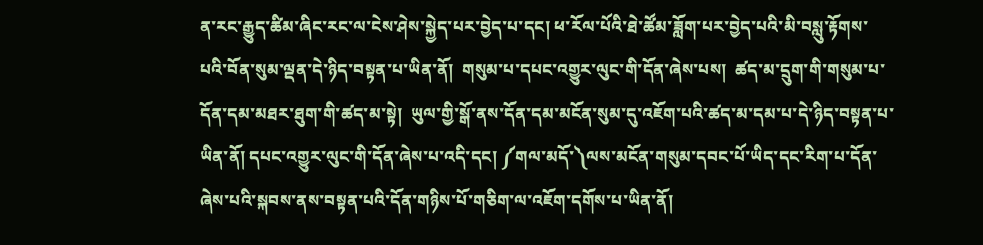ན་རང་རྒྱུད་ཚིམ་ཞིང་རང་ལ་ངེས་ཤེས་སྐྱེད་པར་བྱེད་པ་དང། ཕ་རོལ་པོའི་ཐེ་ཚོམ་ཟློག་པར་བྱེད་པའི་མི་བསླུ་རྟོགས་པའི་བོན་སུམ་ལྡན་དེ་ཉིད་བསྟན་པ་ཡིན་ནོ།  གསུམ་པ་དཔང་འགྱུར་ལུང་གི་དོན་ཞེས་པས།  ཚད་མ་དྲུག་གི་གསུམ་པ་དོན་དམ་མཐར་ཐུག་གི་ཚད་མ་སྟེ།  ཡུལ་གྱི་སྒོ་ནས་དོན་དམ་མངོན་སུམ་དུ་འཇོག་པའི་ཚད་མ་དམ་པ་དེ་ཉིད་བསྟན་པ་ཡིན་ནོ། དཔང་འགྱུར་ལུང་གི་དོན་ཞེས་པ་འདི་དང། ༼གལ་མདོ་༽ལས་མངོན་གསུམ་དབང་པོ་ཡིད་དང་རིག་པ་དོན་ཞེས་པའི་སྐབས་ནས་བསྟན་པའི་དོན་གཉིས་པོ་གཅིག་ལ་འཇོག་དགོས་པ་ཡིན་ནོ།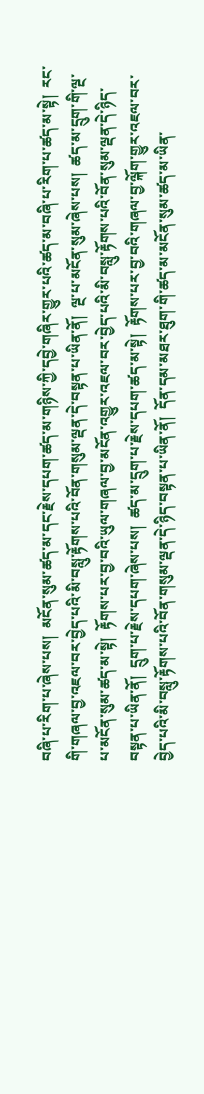བཞི་པ་རིག་པ་ཞེས་པས།  མངོན་སུམ་ཚད་མ་དང་རྗེས་དཔག་ཚད་མ་གཉིས་ཀྱི་དབྱེ་གཞིར་གྱུར་པའི་ཚད་མ་བཞི་པ་རིག་པ་ཚད་མ་སྟེ།  རང་གི་གཞལ་བྱ་འཇལ་བར་བྱེད་པའི་མི་བསླུ་རྟོགས་པའི་བོན་གསུམ་ལྡན་དེ་བསྟན་པ་ཡིན་ནོ།  ལྔ་པ་མངོན་སུམ་ཞེས་པས།  ཚད་མ་དྲུག་གི་ལྔ་པ་མངོན་སུམ་ཚད་མ་སྟེ།  རྟོགས་པར་བྱ་བའི་ཡུལ་གཞལ་བྱ་མངོན་འགྱུར་འཇལ་བར་བྱེད་པའི་མི་བསླུ་རྟོགས་པའི་བོན་སུམ་ལྡན་དེ་ཉིད་བསྟན་པ་ཡིན་ནོ།  དྲུག་པ་རྗེས་དཔག་ཞེས་པས།  ཚད་མ་དྲུག་པ་རྗེས་དཔག་ཚད་མ་སྟེ།  རྟོགས་པར་བྱ་བའི་གཞལ་བྱ་ལྐོག་གྱུར་འཇལ་བར་བྱེད་པའི་མི་བསླུ་རྟོགས་པའི་བོན་གསུམ་ལྡན་དེ་ཉིད་བསྟན་པ་ཡིན་ནོ།  དོན་དམ་མཐར་ཐུག་གི་ཚད་མ་མངོན་སུམ་ཚད་མ་ཡིན་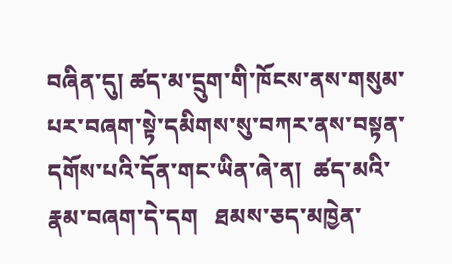བཞིན་དུ། ཚད་མ་དྲུག་གི་ཁོངས་ནས་གསུམ་པར་བཞག་སྟེ་དམིགས་སུ་བཀར་ནས་བསྟན་དགོས་པའི་དོན་གང་ཡིན་ཞེ་ན།  ཚད་མའི་རྣམ་བཞག་དེ་དག   ཐམས་ཅད་མཁྱེན་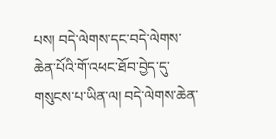པས། བདེ་ལེགས་དང་བདེ་ལེགས་ཆེན་པོའི་གོ་འཕང་ཐོབ་བྱེད་དུ་གསུངས་པ་ཡིན་ལ། བདེ་ལེགས་ཆེན་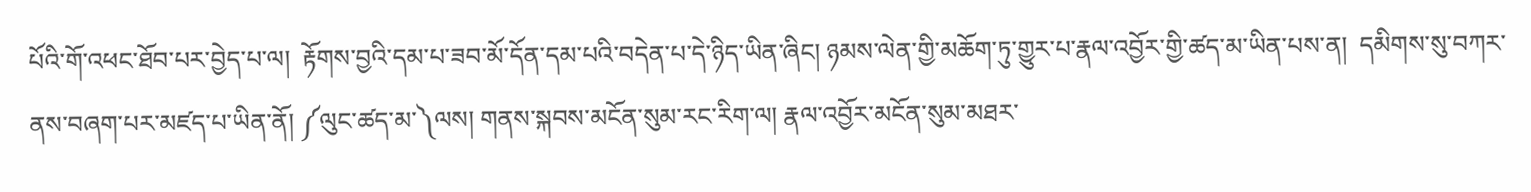པོའི་གོ་འཕང་ཐོབ་པར་བྱེད་པ་ལ།  རྟོགས་བྱའི་དམ་པ་ཟབ་མོ་དོན་དམ་པའི་བདེན་པ་དེ་ཉིད་ཡིན་ཞིང། ཉམས་ལེན་གྱི་མཆོག་ཏུ་གྱུར་པ་རྣལ་འབྱོར་གྱི་ཚད་མ་ཡིན་པས་ན།  དམིགས་སུ་བཀར་ནས་བཞག་པར་མཛད་པ་ཡིན་ནོ། ༼ལུང་ཚད་མ་༽ལས། གནས་སྐབས་མངོན་སུམ་རང་རིག་ལ། རྣལ་འབྱོར་མངོན་སུམ་མཐར་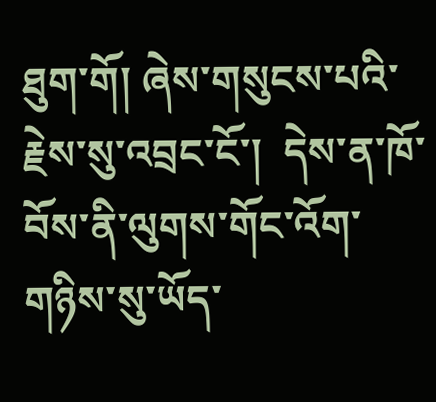ཐུག་གོ། ཞེས་གསུངས་པའི་རྗེས་སུ་འབྲང་ངོ་།  དེས་ན་ཁོ་བོས་ནི་ལུགས་གོང་འོག་གཉིས་སུ་ཡོད་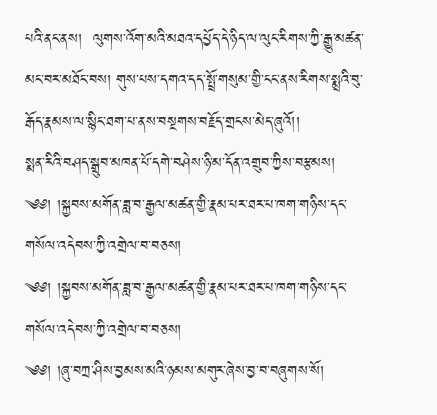པའི་ནང་ནས།  ལུགས་འོག་མའི་མཐའ་དཔྱོད་དེ་ཉིད་ལ་ལུང་རིགས་ཀྱི་རྒྱུ་མཚན་མང་བར་མཐོང་བས། གུས་པས་དགའ་དད་སྤྲོ་གསུམ་གྱི་ངང་ནས་རིགས་སྨྲའི་བུ་རྒོད་རྣམས་ལ་སྙིང་ཐག་པ་ནས་བསྔགས་བརྗོད་གྲངས་མེད་ཞུའོ།།
སྨན་རིའི་བཤད་སྒྲུབ་མཁན་པོ་དགེ་བཤེས་ཉི་མ་དོན་འགྲུབ་ཀྱིས་བརྩམས།
༄༅། །སྐྱབས་མགོན་ཟླ་བ་རྒྱལ་མཚན་གྱི་རྣམ་པར་ཐར་པ་ཁག་གཉིས་དང་གསོལ་འདེབས་ཀྱི་འགྲེལ་བ་བཅས།
༄༅། །སྐྱབས་མགོན་ཟླ་བ་རྒྱལ་མཚན་གྱི་རྣམ་པར་ཐར་པ་ཁག་གཉིས་དང་གསོལ་འདེབས་ཀྱི་འགྲེལ་བ་བཅས།
༄༅། །ཞུ་བཀྲ་ཤིས་བྱམས་མའི་ཉམས་མགུར་ཞེས་བྱ་བ་བཞུགས་སོ།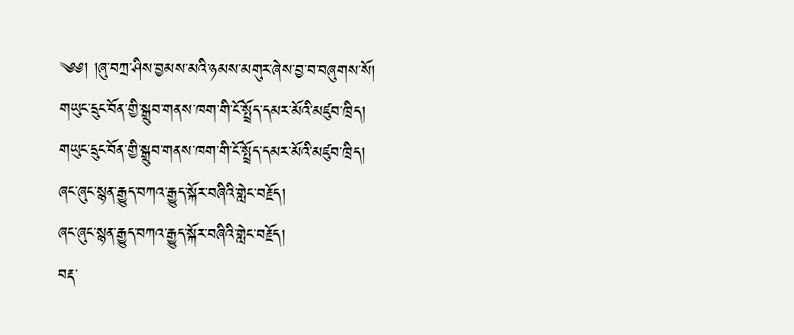༄༅། །ཞུ་བཀྲ་ཤིས་བྱམས་མའི་ཉམས་མགུར་ཞེས་བྱ་བ་བཞུགས་སོ།
གཡུང་དྲུང་བོན་གྱི་སྒྲུབ་གནས་ཁག་གི་ངོ་སྤྲོད་དམར་མོའི་མཛུབ་ཁྲིད།
གཡུང་དྲུང་བོན་གྱི་སྒྲུབ་གནས་ཁག་གི་ངོ་སྤྲོད་དམར་མོའི་མཛུབ་ཁྲིད།
ཞང་ཞུང་སྙན་རྒྱུད་བཀའ་རྒྱུད་སྐོར་བཞིའི་གླེང་བརྗོད།
ཞང་ཞུང་སྙན་རྒྱུད་བཀའ་རྒྱུད་སྐོར་བཞིའི་གླེང་བརྗོད།
བརྡ་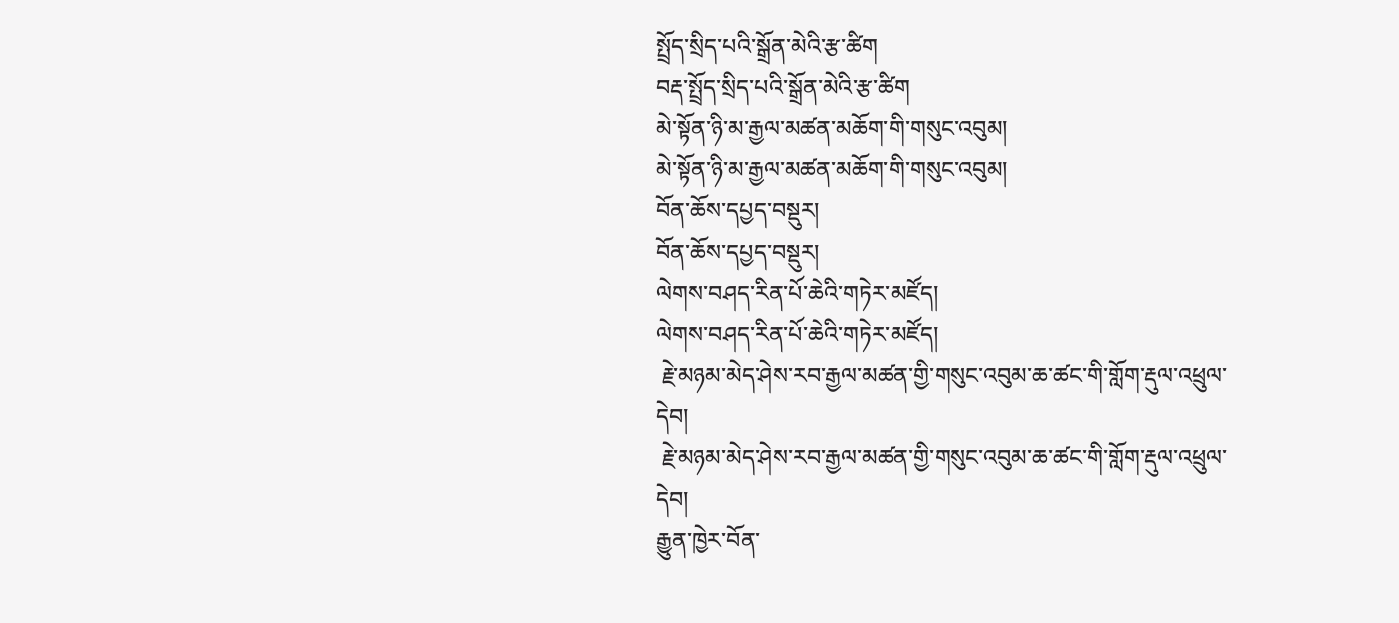སྤྲོད་སྲིད་པའི་སྒྲོན་མེའི་རྩ་ཚིག
བརྡ་སྤྲོད་སྲིད་པའི་སྒྲོན་མེའི་རྩ་ཚིག
མེ་སྟོན་ཉི་མ་རྒྱལ་མཚན་མཆོག་གི་གསུང་འབུམ།
མེ་སྟོན་ཉི་མ་རྒྱལ་མཚན་མཆོག་གི་གསུང་འབུམ།
བོན་ཆོས་དཔྱད་བསྡུར།
བོན་ཆོས་དཔྱད་བསྡུར།
ལེགས་བཤད་རིན་པོ་ཆེའི་གཏེར་མཛོད།
ལེགས་བཤད་རིན་པོ་ཆེའི་གཏེར་མཛོད།
 རྗེ་མཉམ་མེད་ཤེས་རབ་རྒྱལ་མཚན་གྱི་གསུང་འབུམ་ཆ་ཚང་གི་གློག་རྡུལ་འཕྲུལ་དེབ།
 རྗེ་མཉམ་མེད་ཤེས་རབ་རྒྱལ་མཚན་གྱི་གསུང་འབུམ་ཆ་ཚང་གི་གློག་རྡུལ་འཕྲུལ་དེབ།
རྒྱུན་ཁྱེར་བོན་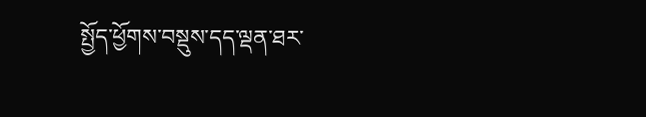སྤྱོད་ཕྱོགས་བསྡུས་དད་ལྡན་ཐར་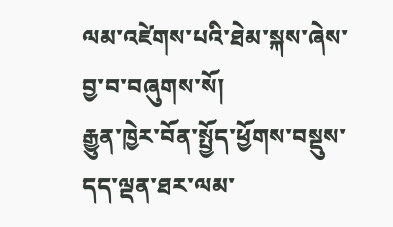ལམ་འཛེགས་པའི་ཐེམ་སྐས་ཞེས་བྱ་བ་བཞུགས་སོ།
རྒྱུན་ཁྱེར་བོན་སྤྱོད་ཕྱོགས་བསྡུས་དད་ལྡན་ཐར་ལམ་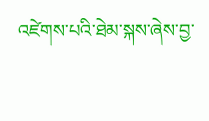འཛེགས་པའི་ཐེམ་སྐས་ཞེས་བྱ་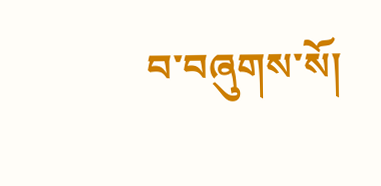བ་བཞུགས་སོ།